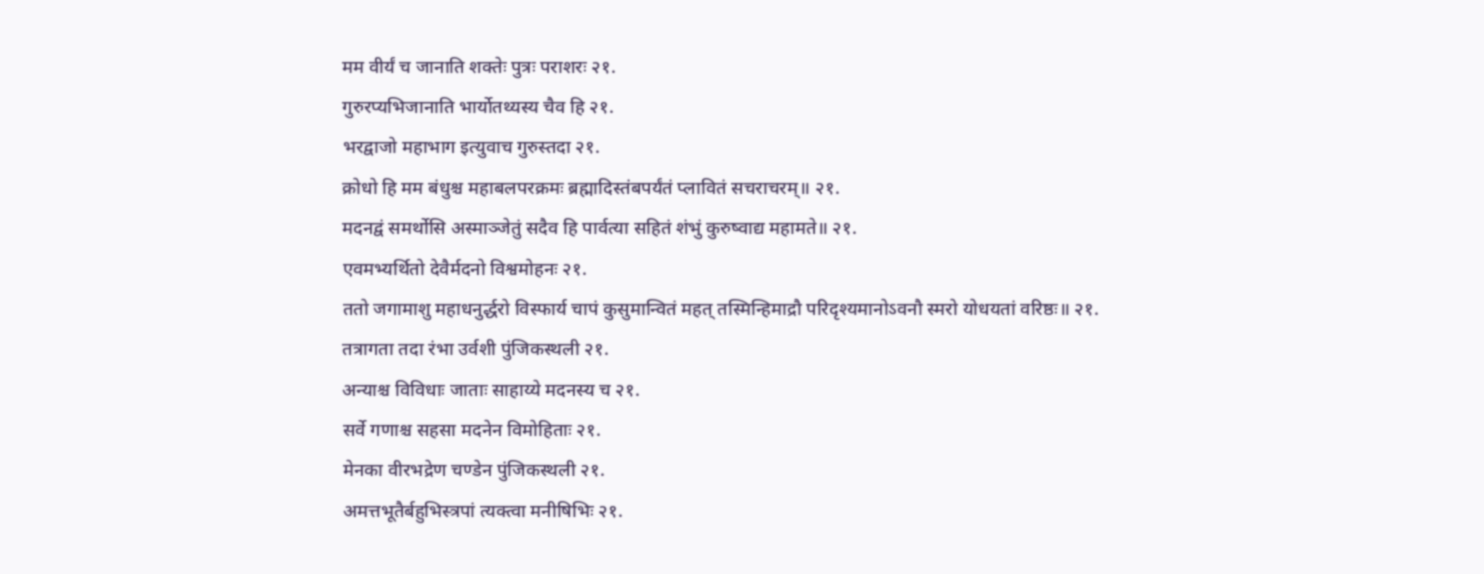मम वीर्यं च जानाति शक्तेः पुत्रः पराशरः २१.
गुरुरप्यभिजानाति भार्योतथ्यस्य चैव हि २१.
भरद्वाजो महाभाग इत्युवाच गुरुस्तदा २१.
क्रोधो हि मम बंधुश्च महाबलपरक्रमः ब्रह्मादिस्तंबपर्यंतं प्लावितं सचराचरम्॥ २१.
मदनद्वं समर्थोसि अस्माञ्जेतुं सदैव हि पार्वत्या सहितं शंभुं कुरुष्वाद्य महामते॥ २१.
एवमभ्यर्थितो देवैर्मदनो विश्वमोहनः २१.
ततो जगामाशु महाधनुर्द्धरो विस्फार्य चापं कुसुमान्वितं महत् तस्मिन्हिमाद्रौ परिदृश्यमानोऽवनौ स्मरो योधयतां वरिष्ठः॥ २१.
तत्रागता तदा रंभा उर्वशी पुंजिकस्थली २१.
अन्याश्च विविधाः जाताः साहाय्ये मदनस्य च २१.
सर्वे गणाश्च सहसा मदनेन विमोहिताः २१.
मेनका वीरभद्रेण चण्डेन पुंजिकस्थली २१.
अमत्तभूतैर्बहुभिस्त्रपां त्यक्त्वा मनीषिभिः २१.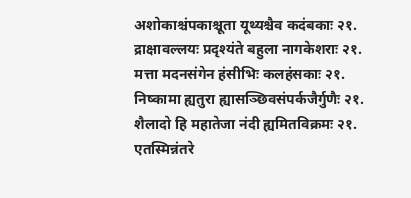अशोकाश्चंपकाश्चूता यूथ्यश्चैव कदंबकाः २१.
द्राक्षावल्लयः प्रदृश्यंते बहुला नागकेशराः २१.
मत्ता मदनसंगेन हंसीभिः कलहंसकाः २१.
निष्कामा ह्यतुरा ह्यासञ्छिवसंपर्कजैर्गुणैः २१.
शैलादो हि महातेजा नंदी ह्यमितविक्रमः २१.
एतस्मिन्नंतरे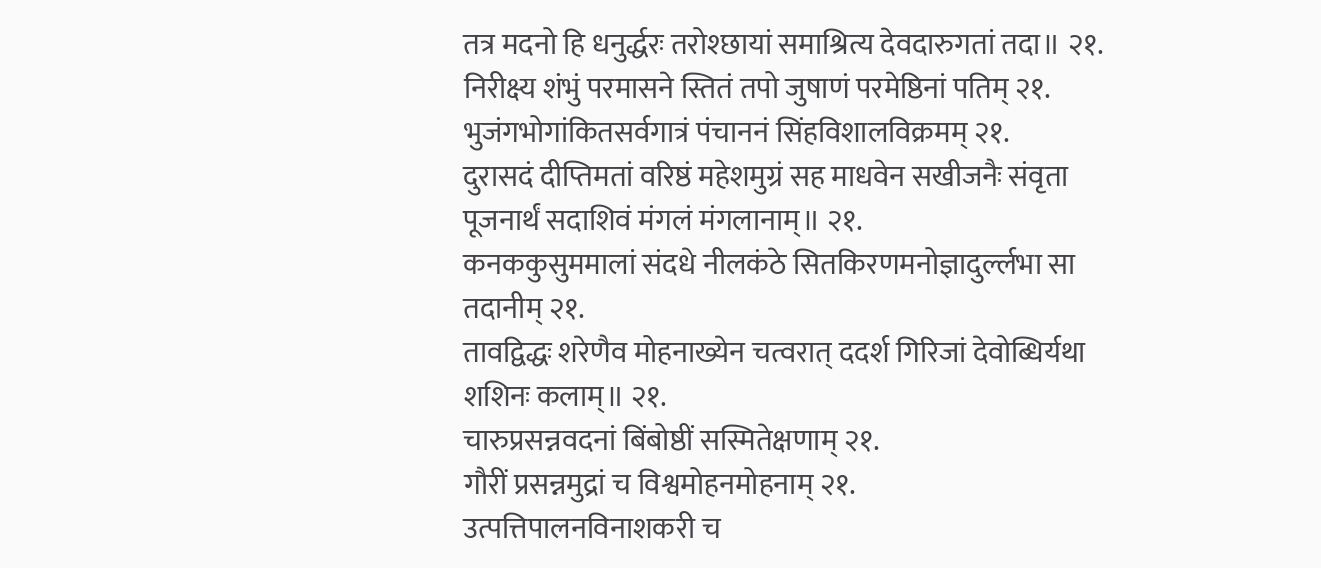तत्र मदनो हि धनुर्द्धरः तरोश्छायां समाश्रित्य देवदारुगतां तदा॥ २१.
निरीक्ष्य शंभुं परमासने स्तितं तपो जुषाणं परमेष्ठिनां पतिम् २१.
भुजंगभोगांकितसर्वगात्रं पंचाननं सिंहविशालविक्रमम् २१.
दुरासदं दीप्तिमतां वरिष्ठं महेशमुग्रं सह माधवेन सखीजनैः संवृता पूजनार्थं सदाशिवं मंगलं मंगलानाम्॥ २१.
कनककुसुममालां संदधे नीलकंठे सितकिरणमनोज्ञादुर्ल्लभा सा तदानीम् २१.
तावद्विद्धः शरेणैव मोहनाख्येन चत्वरात् ददर्श गिरिजां देवोब्धिर्यथा शशिनः कलाम्॥ २१.
चारुप्रसन्नवदनां बिंबोष्ठीं सस्मितेक्षणाम् २१.
गौरीं प्रसन्नमुद्रां च विश्वमोहनमोहनाम् २१.
उत्पत्तिपालनविनाशकरी च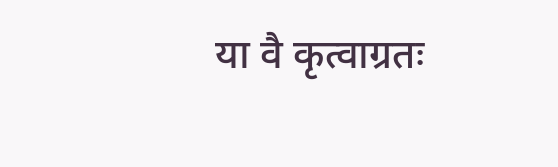या वै कृत्वाग्रतः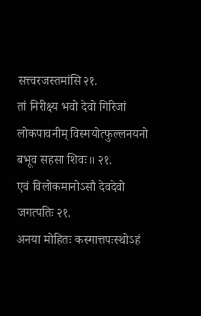सत्त्वरजस्तमांसि २१.
तां निरीक्ष्य भवो देवो गिरिजां लोकपावनीम् विस्मयोत्फुल्लनयनो बभूव सहसा शिवः॥ २१.
एवं विलोकमानोऽसौ देवदेवो जगत्पतिः २१.
अनया मोहितः कस्मात्तपःस्थोऽहं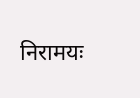निरामयः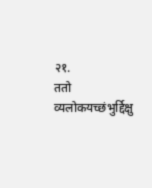२१.
ततो व्यलोकयच्छंभुर्द्दिक्षु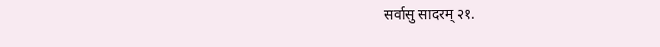सर्वासु सादरम् २१.